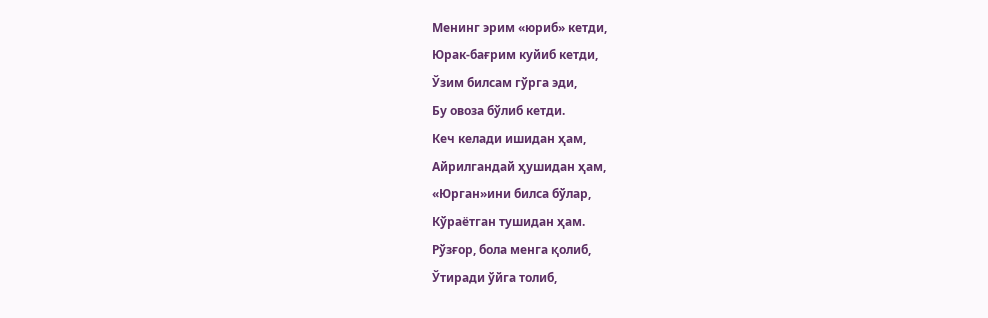Менинг эрим «юриб» кетди,
Юрак-бағрим куйиб кетди,
Ўзим билсам гўрга эди,
Бу овоза бўлиб кетди.
Кеч келади ишидан ҳам,
Айрилгандай ҳушидан ҳам,
«Юрган»ини билса бўлар,
Кўраётган тушидан ҳам.
Рўзғор, бола менга қолиб,
Ўтиради ўйга толиб,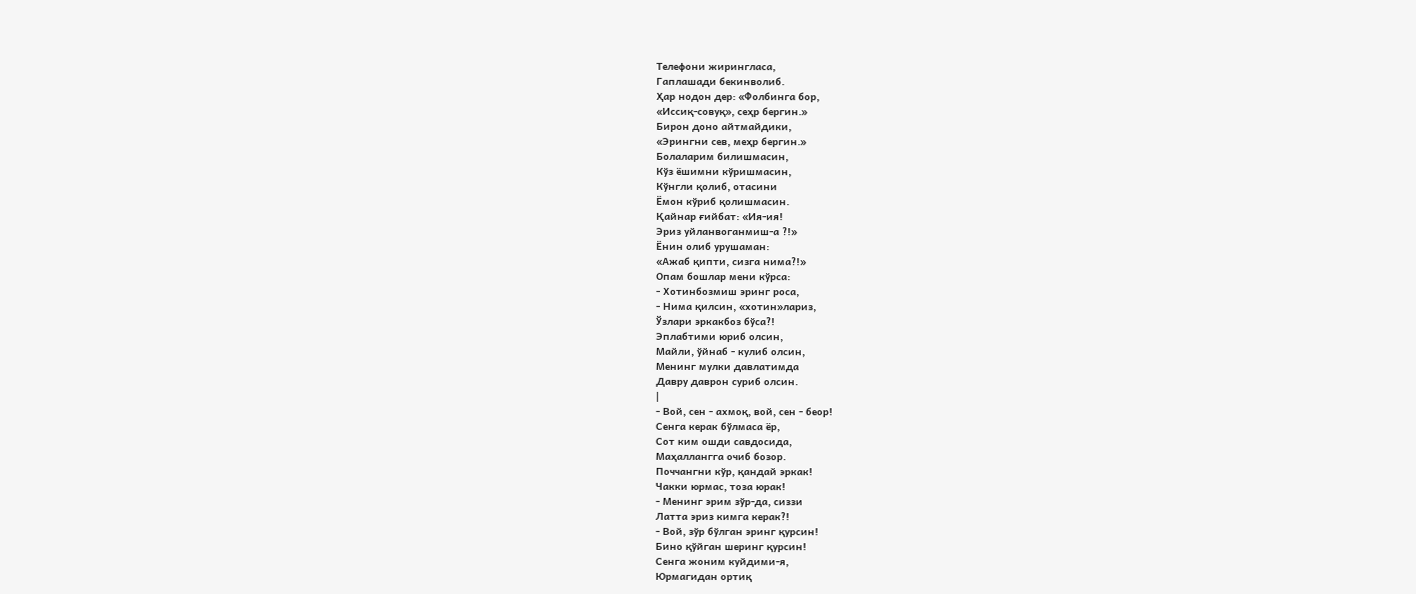Телефони жирингласа,
Гаплашади бекинволиб.
Ҳар нодон дер: «Фолбинга бор,
«Иссиқ-совуқ», сеҳр бергин.»
Бирон доно айтмайдики,
«Эрингни сев, меҳр бергин.»
Болаларим билишмасин,
Кўз ёшимни кўришмасин,
Кўнгли қолиб, отасини
Ёмон кўриб қолишмасин.
Қайнар ғийбат: «Ия-ия!
Эриз уйланвоганмиш-а ?!»
Ёнин олиб урушаман:
«Ажаб қипти, сизга нима?!»
Опам бошлар мени кўрса:
- Хотинбозмиш эринг роса,
- Нима қилсин, «хотин»лариз,
Ўзлари эркакбоз бўса?!
Эплабтими юриб олсин,
Майли, ўйнаб - кулиб олсин,
Менинг мулки давлатимда
Давру даврон суриб олсин.
|
- Вой, сен - ахмоқ, вой, сен - беор!
Сенга керак бўлмаса ёр,
Сот ким ошди савдосида,
Маҳаллангга очиб бозор.
Поччангни кўр, қандай эркак!
Чакки юрмас, тоза юрак!
- Менинг эрим зўр-да, сиззи
Латта эриз кимга керак?!
- Вой, зўр бўлган эринг қурсин!
Бино қўйган шеринг қурсин!
Сенга жоним куйдими-я,
Юрмагидан ортиқ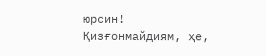юрсин!
Қизғонмайдиям, ҳе,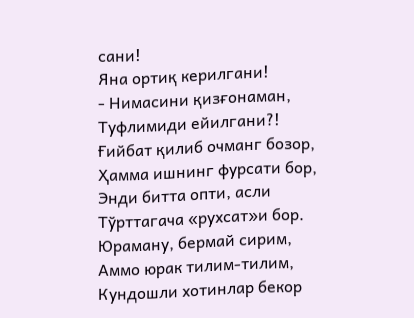сани!
Яна ортиқ керилгани!
- Нимасини қизғонаман,
Туфлимиди ейилгани?!
Ғийбат қилиб очманг бозор,
Ҳамма ишнинг фурсати бор,
Энди битта опти, асли
Тўрттагача «рухсат»и бор.
Юраману, бермай сирим,
Аммо юрак тилим-тилим,
Кундошли хотинлар бекор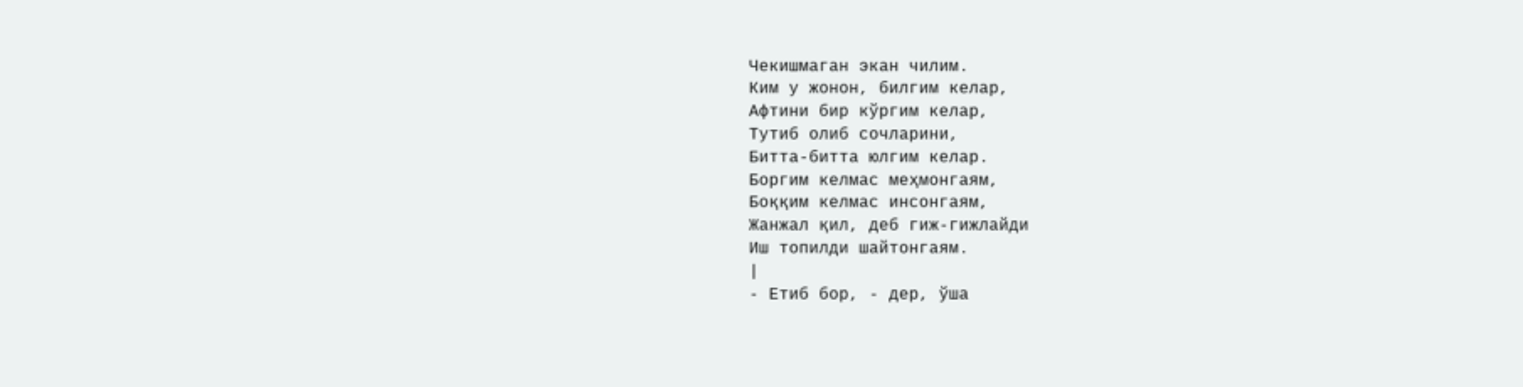Чекишмаган экан чилим.
Ким у жонон, билгим келар,
Афтини бир кўргим келар,
Тутиб олиб сочларини,
Битта-битта юлгим келар.
Боргим келмас меҳмонгаям,
Боққим келмас инсонгаям,
Жанжал қил, деб гиж-гижлайди
Иш топилди шайтонгаям.
|
- Етиб бор, - дер, ўша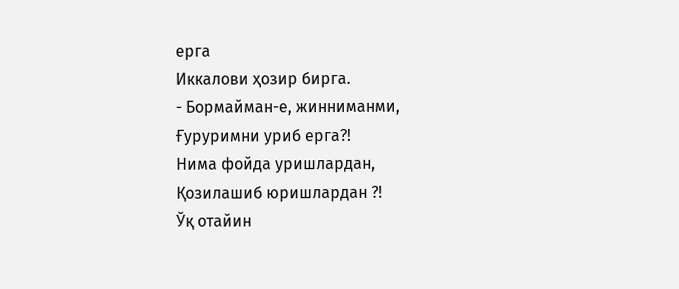ерга
Иккалови ҳозир бирга.
- Бормайман-е, жинниманми,
Ғуруримни уриб ерга?!
Нима фойда уришлардан,
Қозилашиб юришлардан ?!
Ўқ отайин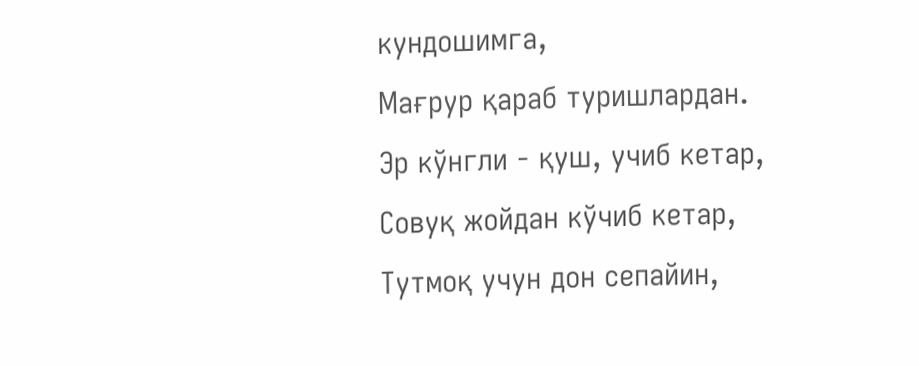кундошимга,
Мағрур қараб туришлардан.
Эр кўнгли - қуш, учиб кетар,
Совуқ жойдан кўчиб кетар,
Тутмоқ учун дон сепайин,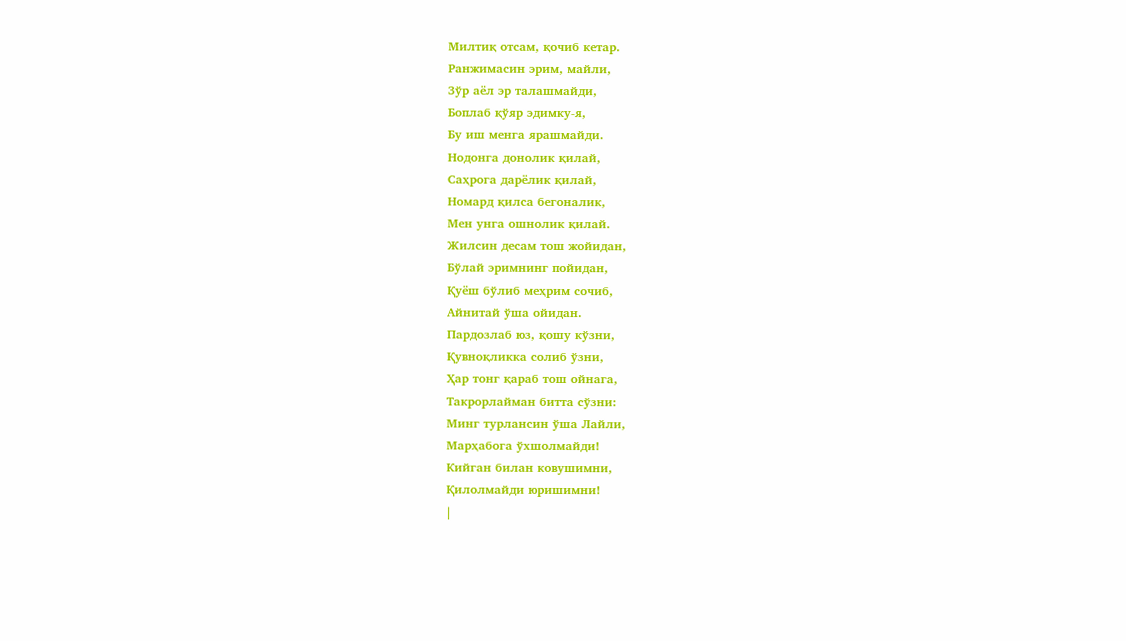Милтиқ отсам, қочиб кетар.
Ранжимасин эрим, майли,
Зўр аёл эр талашмайди,
Боплаб қўяр эдимку-я,
Бу иш менга ярашмайди.
Нодонга донолик қилай,
Саҳрога дарёлик қилай,
Номард қилса бегоналик,
Мен унга ошнолик қилай.
Жилсин десам тош жойидан,
Бўлай эримнинг пойидан,
Қуёш бўлиб меҳрим сочиб,
Айнитай ўша ойидан.
Пардозлаб юз, қошу кўзни,
Қувноқликка солиб ўзни,
Ҳар тонг қараб тош ойнага,
Такрорлайман битта сўзни:
Минг турлансин ўша Лайли,
Марҳабога ўхшолмайди!
Кийган билан ковушимни,
Қилолмайди юришимни!
|